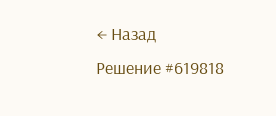← Назад
Решение #619818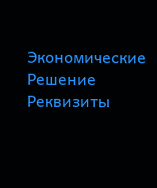Экономические
Решение
Реквизиты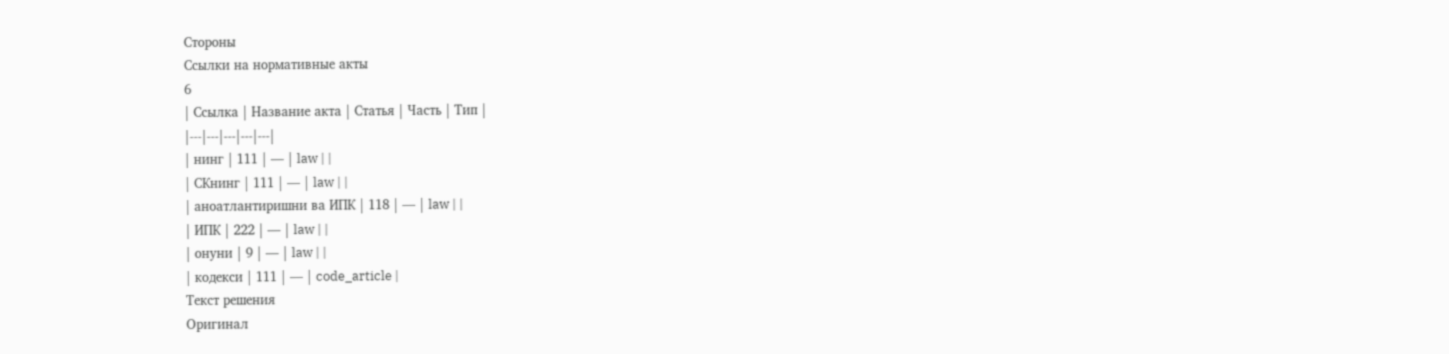Стороны
Ссылки на нормативные акты
6
| Ссылка | Название акта | Статья | Часть | Тип |
|---|---|---|---|---|
| нинг | 111 | — | law | |
| СКнинг | 111 | — | law | |
| аноатлантиришни ва ИПК | 118 | — | law | |
| ИПК | 222 | — | law | |
| онуни | 9 | — | law | |
| кодекси | 111 | — | code_article |
Текст решения
Оригинал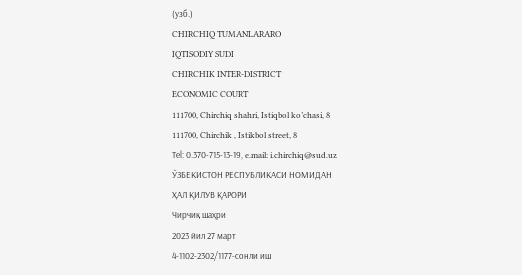(узб.)
CHIRCHIQ TUMANLARARO
IQTISODIY SUDI
CHIRCHIK INTER-DISTRICT
ECONOMIC COURT
111700, Chirchiq shahri, Istiqbol ko’chasi, 8
111700, Chirchik , Istikbol street, 8
Тel: 0.370-715-13-19, e.mail: i.chirchiq@sud.uz
ЎЗБЕКИСТОН РЕСПУБЛИКАСИ НОМИДАН
ҲАЛ ҚИЛУВ ҚАРОРИ
Чирчиқ шаҳри
2023 йил 27 март
4-1102-2302/1177-сонли иш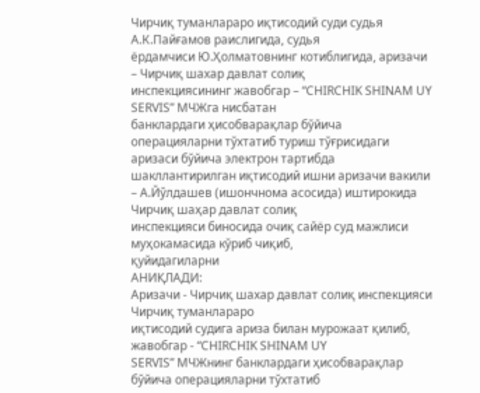Чирчиқ туманлараро иқтисодий суди судья А.К.Пайғамов раислигида, судья
ёрдамчиси Ю.Ҳолматовнинг котиблигида, аризачи – Чирчиқ шахар давлат солиқ
инспекциясининг жавобгар – “CHIRCHIK SHINAM UY SERVIS” МЧЖга нисбатан
банклардаги ҳисобварақлар бўйича операцияларни тўхтатиб туриш тўғрисидаги
аризаси бўйича электрон тартибда шакллантирилган иқтисодий ишни аризачи вакили
– А.Йўлдашев (ишончнома асосида) иштирокида Чирчиқ шаҳар давлат солиқ
инспекцияси биносида очиқ сайёр суд мажлиси муҳокамасида кўриб чиқиб,
қуйидагиларни
АНИҚЛАДИ:
Аризачи - Чирчиқ шахар давлат солиқ инспекцияси Чирчиқ туманлараро
иқтисодий судига ариза билан мурожаат қилиб, жавобгар - “CHIRCHIK SHINAM UY
SERVIS” МЧЖнинг банклардаги ҳисобварақлар бўйича операцияларни тўхтатиб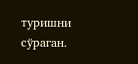туришни сўраган.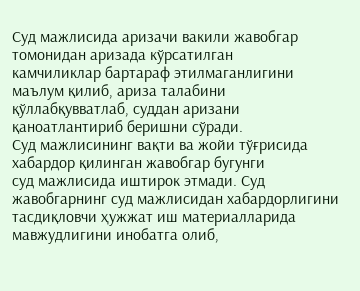Суд мажлисида аризачи вакили жавобгар томонидан аризада кўрсатилган
камчиликлар бартараф этилмаганлигини маълум қилиб, ариза талабини қўллабқувватлаб, суддан аризани қаноатлантириб беришни сўради.
Суд мажлисининг вақти ва жойи тўғрисида хабардор қилинган жавобгар бугунги
суд мажлисида иштирок этмади. Суд жавобгарнинг суд мажлисидан хабардорлигини
тасдиқловчи ҳужжат иш материалларида мавжудлигини инобатга олиб,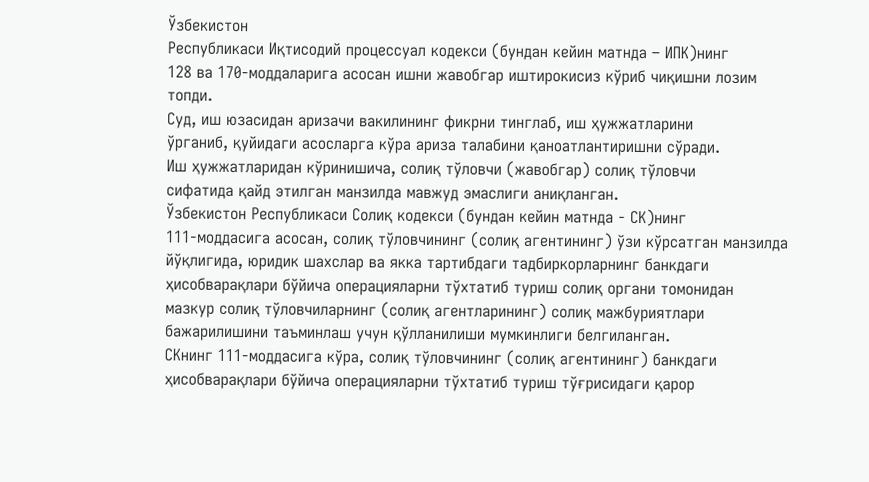Ўзбекистон
Республикаси Иқтисодий процессуал кодекси (бундан кейин матнда – ИПК)нинг
128 ва 170-моддаларига асосан ишни жавобгар иштирокисиз кўриб чиқишни лозим
топди.
Суд, иш юзасидан аризачи вакилининг фикрни тинглаб, иш ҳужжатларини
ўрганиб, қуйидаги асосларга кўра ариза талабини қаноатлантиришни сўради.
Иш ҳужжатларидан кўринишича, солиқ тўловчи (жавобгар) солиқ тўловчи
сифатида қайд этилган манзилда мавжуд эмаслиги аниқланган.
Ўзбекистон Республикаси Солиқ кодекси (бундан кейин матнда - СК)нинг
111-моддасига асосан, солиқ тўловчининг (солиқ агентининг) ўзи кўрсатган манзилда
йўқлигида, юридик шахслар ва якка тартибдаги тадбиркорларнинг банкдаги
ҳисобварақлари бўйича операцияларни тўхтатиб туриш солиқ органи томонидан
мазкур солиқ тўловчиларнинг (солиқ агентларининг) солиқ мажбуриятлари
бажарилишини таъминлаш учун қўлланилиши мумкинлиги белгиланган.
СКнинг 111-моддасига кўра, солиқ тўловчининг (солиқ агентининг) банкдаги
ҳисобварақлари бўйича операцияларни тўхтатиб туриш тўғрисидаги қарор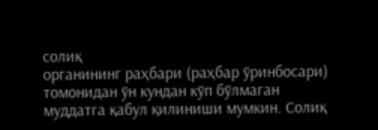солиқ
органининг раҳбари (раҳбар ўринбосари) томонидан ўн кундан кўп бўлмаган
муддатга қабул қилиниши мумкин. Солиқ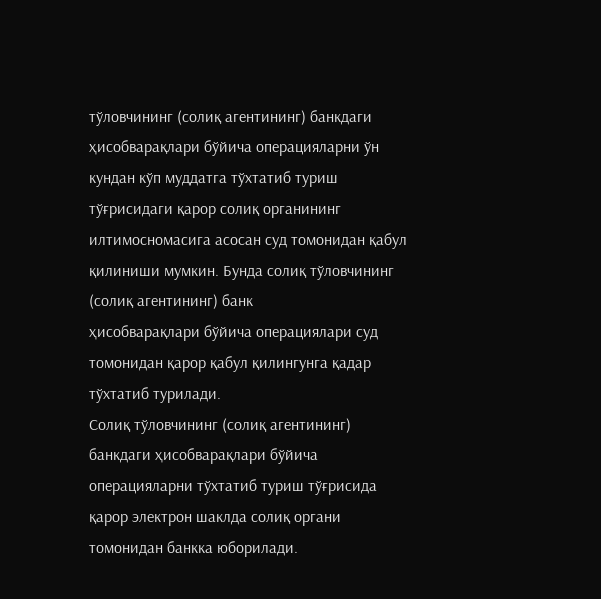тўловчининг (солиқ агентининг) банкдаги
ҳисобварақлари бўйича операцияларни ўн кундан кўп муддатга тўхтатиб туриш
тўғрисидаги қарор солиқ органининг илтимосномасига асосан суд томонидан қабул
қилиниши мумкин. Бунда солиқ тўловчининг (солиқ агентининг) банк
ҳисобварақлари бўйича операциялари суд томонидан қарор қабул қилингунга қадар
тўхтатиб турилади.
Солиқ тўловчининг (солиқ агентининг) банкдаги ҳисобварақлари бўйича
операцияларни тўхтатиб туриш тўғрисида қарор электрон шаклда солиқ органи
томонидан банкка юборилади.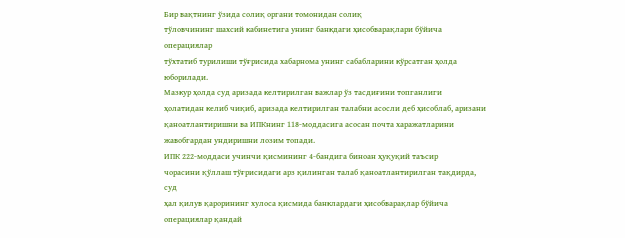Бир вақтнинг ўзида солиқ органи томонидан солиқ
тўловчининг шахсий кабинетига унинг банкдаги ҳисобварақлари бўйича операциялар
тўхтатиб турилиши тўғрисида хабарнома унинг сабабларини кўрсатган ҳолда
юборилади.
Мазкур ҳолда суд аризада келтирилган важлар ўз тасдиғини топганлиги
ҳолатидан келиб чиқиб, аризада келтирилган талабни асосли деб ҳисоблаб, аризани
қаноатлантиришни ва ИПКнинг 118-моддасига асосан почта харажатларини
жавобгардан ундиришни лозим топади.
ИПК 222-моддаси учинчи қисмининг 4-бандига биноан ҳуқуқий таъсир
чорасини қўллаш тўғрисидаги арз қилинган талаб қаноатлантирилган тақдирда, суд
ҳал қилув қарорининг хулоса қисмида банклардаги ҳисобварақлар бўйича
операциялар қандай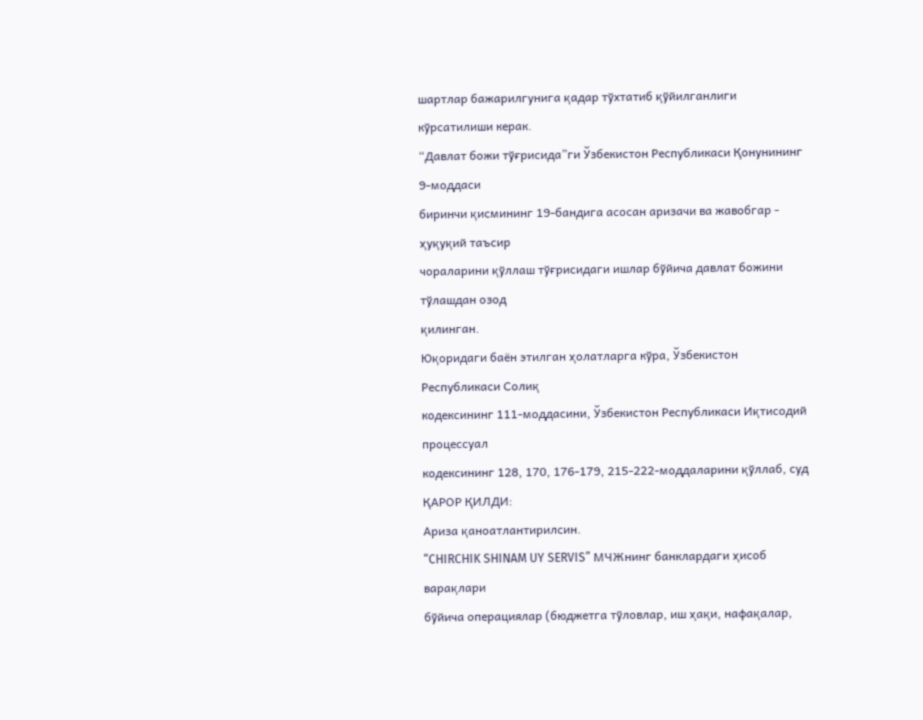шартлар бажарилгунига қадар тўхтатиб қўйилганлиги
кўрсатилиши керак.
“Давлат божи тўғрисида”ги Ўзбекистон Республикаси Қонунининг 9-моддаси
биринчи қисмининг 19-бандига асосан аризачи ва жавобгар - ҳуқуқий таъсир
чораларини қўллаш тўғрисидаги ишлар бўйича давлат божини тўлашдан озод
қилинган.
Юқоридаги баён этилган ҳолатларга кўра, Ўзбекистон Республикаси Солиқ
кодексининг 111-моддасини, Ўзбекистон Республикаси Иқтисодий процессуал
кодексининг 128, 170, 176-179, 215-222-моддаларини қўллаб, суд
ҚАРОР ҚИЛДИ:
Ариза қаноатлантирилсин.
“CHIRCHIK SHINAM UY SERVIS” МЧЖнинг банклардаги ҳисоб варақлари
бўйича операциялар (бюджетга тўловлар, иш ҳақи, нафақалар,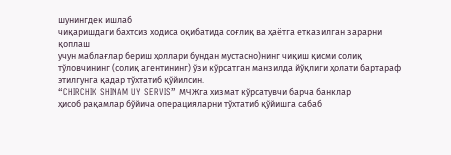шунингдек ишлаб
чиқаришдаги бахтсиз ходиса оқибатида соғлиқ ва ҳаётга етказилган зарарни қоплаш
учун маблағлар бериш ҳоллари бундан мустасно)нинг чиқиш қисми солиқ
тўловчининг (солиқ агентининг) ўзи кўрсатган манзилда йўқлиги ҳолати бартараф
этилгунга қадар тўхтатиб қўйилсин.
“CHIRCHIK SHINAM UY SERVIS” МЧЖга хизмат кўрсатувчи барча банклар
ҳисоб рақамлар бўйича операцияларни тўхтатиб қўйишга сабаб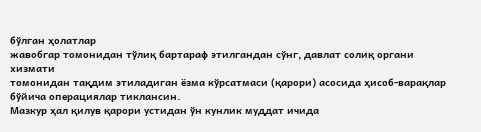бўлган ҳолатлар
жавобгар томонидан тўлиқ бартараф этилгандан сўнг, давлат солиқ органи хизмати
томонидан тақдим этиладиган ёзма кўрсатмаси (қарори) асосида ҳисоб-варақлар
бўйича операциялар тиклансин.
Мазкур ҳал қилув қарори устидан ўн кунлик муддат ичида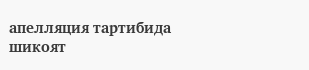апелляция тартибида
шикоят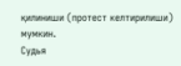қилиниши (протест келтирилиши) мумкин.
Судья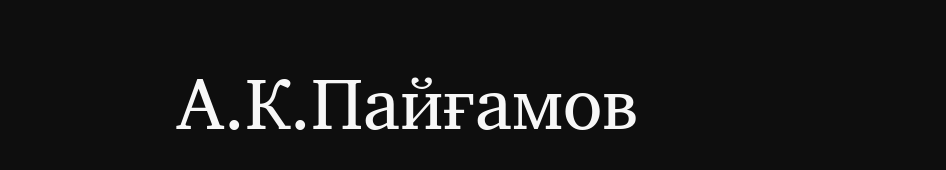А.К.Пайғамов